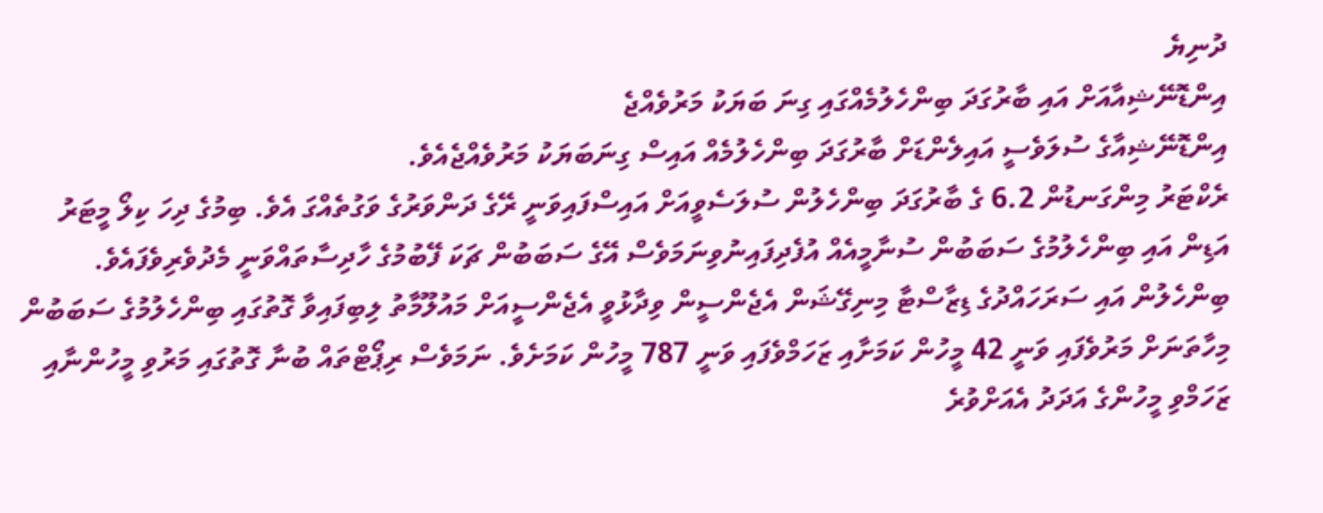ދުނިޔެ
އިންޑޮނޭޝިއާއަށް އައި ބާރުގަދަ ބިންހެލުމެއްގައި ގިނަ ބަޔަކު މަރުވެއްޖެ
އިންޑޮނޭޝިއާގެ ސުލަވެސީ އައިލެންޑަށް ބާރުގަދަ ބިންހެލުމެއް އައިސް ގިނަބަޔަކު މަރުވެއްޖެއެވެ.
ރެކްޓަރު މިންގަނޑުން 6.2 ގެ ބާރުގަދަ ބިންހެލުން ސުލަސެވީއަށް އައިސްފައިވަނީ ރޭގެ ދަންވަރުގެ ވަގުތެއްގަ އެވެ. ބިމުގެ ދިހަ ކިލޯ މީޓަރު އަޑިން އައި ބިންހެލުމުގެ ސަބަބުން ސުނާމީއެއް އުފެދިފައިނުވިނަމަވެސް އޭގެ ސަބަބުން ޗަކަ ފޭބުމުގެ ހާދިސާތައްވަނީ މެދުވެރިވެފައެވެ.
ބިންހެލުން އައި ސަރަހައްދުގެ ޑިޒާސްޓާ މިނިގޭޝަން އެޖެންސީން ވިދާޅުވީ އެޖެންސީއަށް މައުލޫމާތު ލިބިފައިވާ ގޮތުގައި ބިންހެލުމުގެ ސަބަބުން މިހާތަނަށް މަރުވެފައި ވަނީ 42 މީހުން ކަމަށާއި ޒަހަމްވެފައި ވަނީ 787 މީހުން ކަމަށެވެ. ނަމަވެސް ރިޕޯޓްތައް ބުނާ ގޮތުގައި މަރުވި މީހުންނާއި ޒަހަމްވި މީހުންގެ އަދަދު އެއަށްވުރެ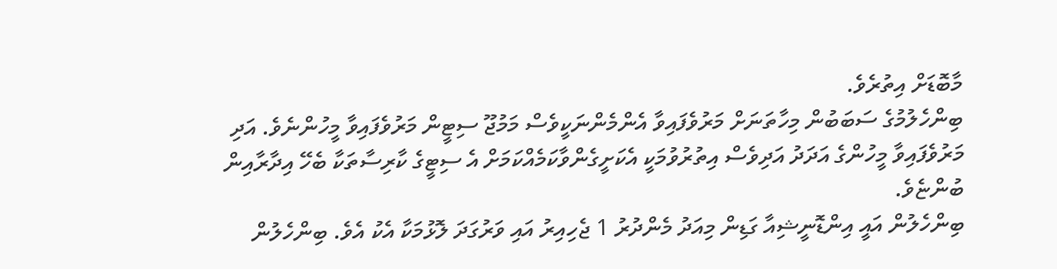މާބޮޑަށް އިތުރެވެ.
ބިންހެލުމުގެ ސަބަބުން މިހާތަނަށް މަރުވެފައިވާ އެންމެންނަކީވެސް މަމުޖޫ ސިޓީން މަރުވެފައިވާ މީހުންނެވެ. އަދި މަރުވެފައިވާ މީހުންގެ އަދަދު އަދިވެސް އިތުރުވުމަކީ އެކަށީގެންވާކަމެއްކަމަށް އެ ސިޓީގެ ކާރިސާތަކާ ބެހޭ އިދާރާއިން ބުންޏެވެ.
ބިންހެލުން އައީ އިންޑޮނީޝިއާ ގަޑިން މިއަދު މެންދުރު 1 ޖެހިއިރު އައި ވަރުގަދަ ލޮޅުމަކާ އެކު އެވެ. ބިންހެލުން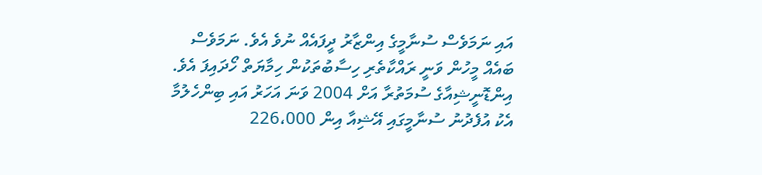އައި ނަމަވެސް ސުނާމީގެ އިންޒާރު ދީފައެއް ނުވެ އެވެ. ނަމަވެސް ބައެއް މީހުން ވަނީ ރައްކާތެރި ހިސާބުތަކުން ހިމާޔަތް ހޯދައިފަ އެވެ.
އިންޑޮނީޝިއާގެ ސުމަތުރާ އަށް 2004 ވަނަ އަހަރު އައި ބިންހެލުމާ އެކު އުފެދުނު ސުނާމީގައި އޭޝިއާ އިން 226،000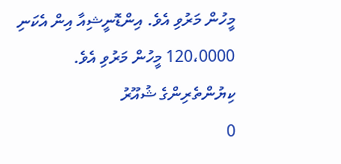މީހުން މަރުވި އެވެ. އިންޑޮނީޝިއާ އިން އެކަނި 120،0000 މީހުން މަރުވި އެވެ.
ކިޔުންތެރިންގެ ޝުއޫރު
0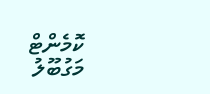ކޮމެންޓް
މަގުބޫލު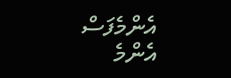އެންމެފަސް
އެންމެ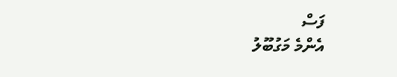ފަސް
އެންމެ މަގުބޫލު